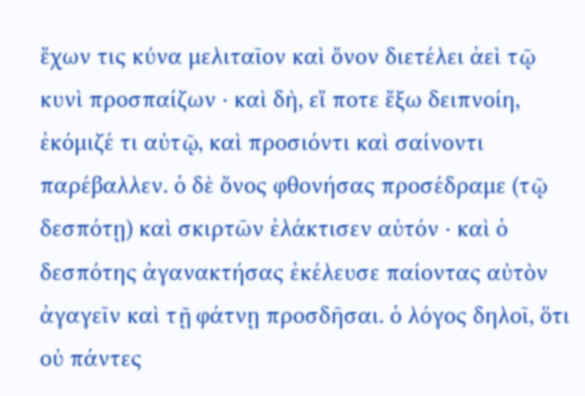ἔχων τις κύνα μελιταῖον καὶ ὄνον διετέλει ἀεὶ τῷ κυνὶ προσπαίζων · καὶ δὴ, εἴ ποτε ἔξω δειπνοίη, ἐκόμιζέ τι αὐτῷ, καὶ προσιόντι καὶ σαίνοντι παρέβαλλεν. ὁ δὲ ὄνος φθονήσας προσέδραμε (τῷ δεσπότῃ) καὶ σκιρτῶν ἐλάκτισεν αὐτόν · καὶ ὁ δεσπότης ἀγανακτήσας ἐκέλευσε παίοντας αὐτὸν ἀγαγεῖν καὶ τῇ φάτνῃ προσδῆσαι. ὁ λόγος δηλοῖ, ὅτι οὐ πάντες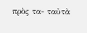πρὸς τα- ταὐτὰ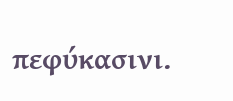πεφύκασινι.